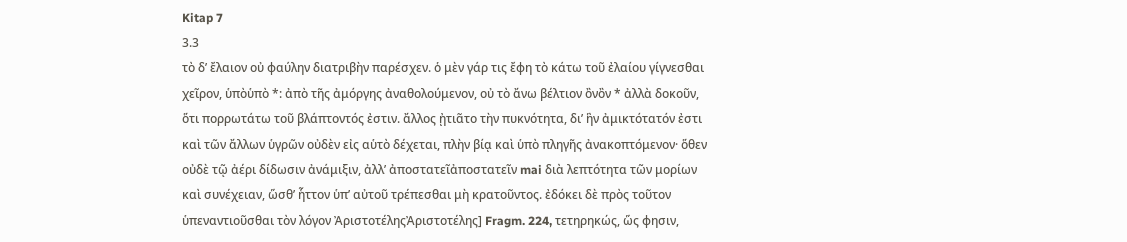Kitap 7
3.3
τὸ δʼ ἔλαιον οὐ φαύλην διατριβὴν παρέσχεν. ὁ μὲν γάρ τις ἔφη τὸ κάτω τοῦ ἐλαίου γίγνεσθαι χεῖρον, ὑπὸὑπὸ *: ἀπὸ τῆς ἀμόργης ἀναθολούμενον, οὐ τὸ ἄνω βέλτιον ὂνὂν * ἀλλὰ δοκοῦν, ὅτι πορρωτάτω τοῦ βλάπτοντός ἐστιν. ἄλλος ᾐτιᾶτο τὴν πυκνότητα, διʼ ἣν ἀμικτότατόν ἐστι καὶ τῶν ἄλλων ὑγρῶν οὐδὲν εἰς αὑτὸ δέχεται, πλὴν βίᾳ καὶ ὑπὸ πληγῆς ἀνακοπτόμενον· ὅθεν οὐδὲ τῷ ἀέρι δίδωσιν ἀνάμιξιν, ἀλλʼ ἀποστατεῖἀποστατεῖν mai διὰ λεπτότητα τῶν μορίων καὶ συνέχειαν, ὥσθʼ ἧττον ὑπʼ αὐτοῦ τρέπεσθαι μὴ κρατοῦντος. ἐδόκει δὲ πρὸς τοῦτον ὑπεναντιοῦσθαι τὸν λόγον ἈριστοτέληςἈριστοτέλης] Fragm. 224, τετηρηκώς, ὥς φησιν,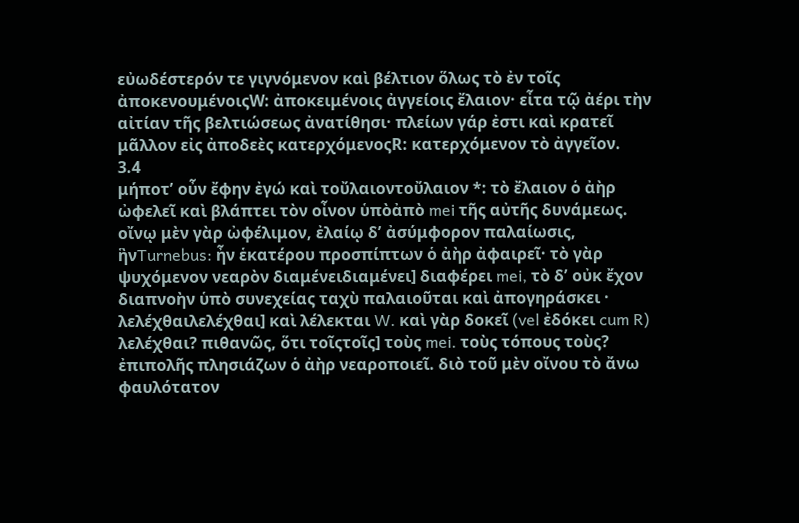εὐωδέστερόν τε γιγνόμενον καὶ βέλτιον ὅλως τὸ ἐν τοῖς ἀποκενουμένοιςW: ἀποκειμένοις ἀγγείοις ἔλαιον· εἶτα τῷ ἀέρι τὴν αἰτίαν τῆς βελτιώσεως ἀνατίθησι· πλείων γάρ ἐστι καὶ κρατεῖ μᾶλλον εἰς ἀποδεὲς κατερχόμενοςR: κατερχόμενον τὸ ἀγγεῖον.
3.4
μήποτʼ οὖν ἔφην ἐγώ καὶ τοὔλαιοντοὔλαιον *: τὸ ἔλαιον ὁ ἀὴρ ὠφελεῖ καὶ βλάπτει τὸν οἶνον ὑπὸἀπὸ mei τῆς αὐτῆς δυνάμεως. οἴνῳ μὲν γὰρ ὠφέλιμον, ἐλαίῳ δʼ ἀσύμφορον παλαίωσις, ἣνTurnebus: ἦν ἑκατέρου προσπίπτων ὁ ἀὴρ ἀφαιρεῖ· τὸ γὰρ ψυχόμενον νεαρὸν διαμένειδιαμένει] διαφέρει mei, τὸ δʼ οὐκ ἔχον διαπνοὴν ὑπὸ συνεχείας ταχὺ παλαιοῦται καὶ ἀπογηράσκει · λελέχθαιλελέχθαι] καὶ λέλεκται W. καὶ γὰρ δοκεῖ (vel ἐδόκει cum R) λελέχθαι? πιθανῶς, ὅτι τοῖςτοῖς] τοὺς mei. τοὺς τόπους τοὺς? ἐπιπολῆς πλησιάζων ὁ ἀὴρ νεαροποιεῖ. διὸ τοῦ μὲν οἴνου τὸ ἄνω φαυλότατον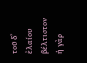τοῦ δʼ ἐλαίου βέλτιστον ἡ γὰρ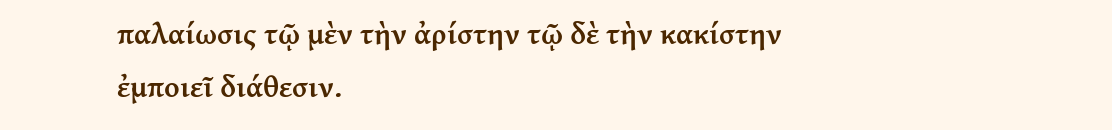παλαίωσις τῷ μὲν τὴν ἀρίστην τῷ δὲ τὴν κακίστην ἐμποιεῖ διάθεσιν.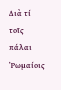Διὰ τί τοῖς πάλαι Ῥωμαίοις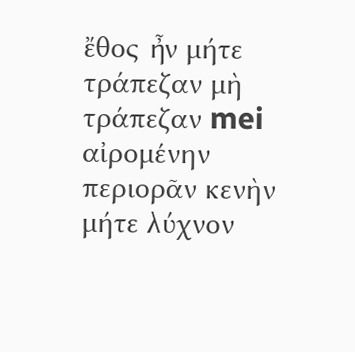ἔθος ἦν μήτε τράπεζαν μὴ τράπεζαν mei αἰρομένην περιορᾶν κενὴν μήτε λύχνον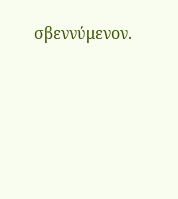σβεννύμενον.